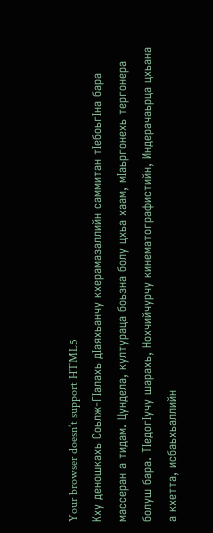Your browser doesn’t support HTML5
Кху деношкахь Соьлж-ГIалахь дIаяхьанчу кхерамазаллийн саммитан тIебоьгIна бара массеран а тидам. Цундела, култураца боьзна болу цхьа хаам, мIаьргонехь тергонера болуш бара. ТIедогIучу шарахь, Нохчийчурчу кинематографистийн, Индерачаьрца цхьана а кхетта, исбаьхьаллийн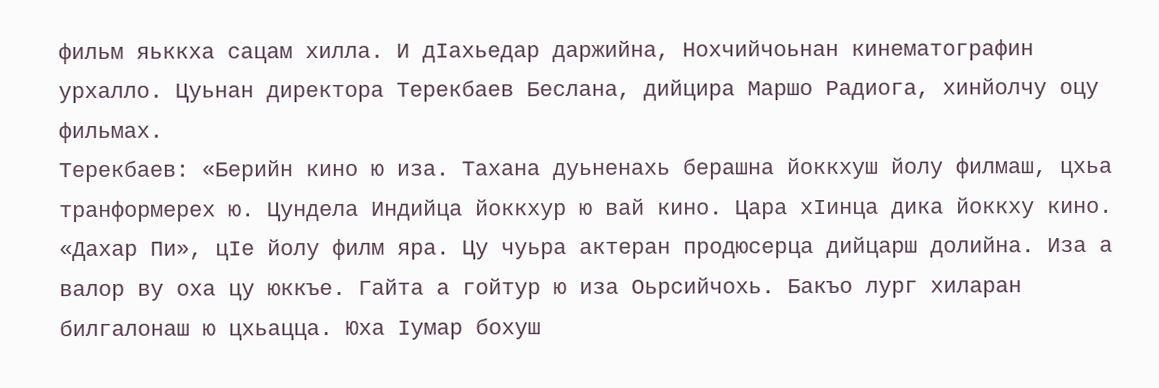фильм яьккха сацам хилла. И дIахьедар даржийна, Нохчийчоьнан кинематографин урхалло. Цуьнан директора Терекбаев Беслана, дийцира Маршо Радиога, хинйолчу оцу фильмах.
Терекбаев: «Берийн кино ю иза. Тахана дуьненахь берашна йоккхуш йолу филмаш, цхьа транформерех ю. Цундела Индийца йоккхур ю вай кино. Цара хIинца дика йоккху кино. «Дахар Пи», цIе йолу филм яра. Цу чуьра актеран продюсерца дийцарш долийна. Иза а валор ву оха цу юккъе. Гайта а гойтур ю иза Оьрсийчохь. Бакъо лург хиларан билгалонаш ю цхьацца. Юха Iумар бохуш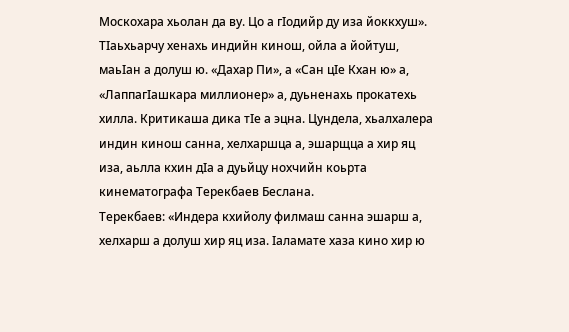Москохара хьолан да ву. Цо а гIодийр ду иза йоккхуш».
ТIаьхьарчу хенахь индийн кинош, ойла а йойтуш, маьIан а долуш ю. «Дахар Пи», а «Сан цIе Кхан ю» а, «ЛаппагIашкара миллионер» а, дуьненахь прокатехь хилла. Критикаша дика тIе а эцна. Цундела, хьалхалера индин кинош санна, хелхаршца а, эшарщца а хир яц иза, аьлла кхин дIа а дуьйцу нохчийн коьрта кинематографа Терекбаев Беслана.
Терекбаев: «Индера кхийолу филмаш санна эшарш а, хелхарш а долуш хир яц иза. Iаламате хаза кино хир ю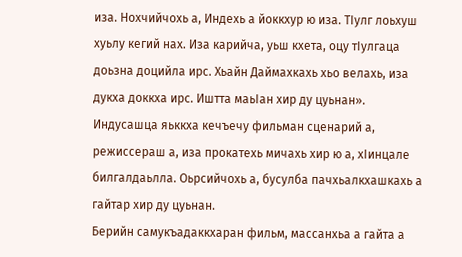иза. Нохчийчохь а, Индехь а йоккхур ю иза. ТIулг лоьхуш хуьлу кегий нах. Иза карийча, уьш кхета, оцу тIулгаца доьзна доцийла ирс. Хьайн Даймахкахь хьо велахь, иза дукха доккха ирс. Иштта маьIан хир ду цуьнан».
Индусашца яьккха кечъечу фильман сценарий а, режиссераш а, иза прокатехь мичахь хир ю а, хIинцале билгалдаьлла. Оьрсийчохь а, бусулба пачхьалкхашкахь а гайтар хир ду цуьнан.
Берийн самукъадаккхаран фильм, массанхьа а гайта а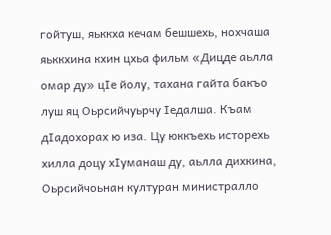гойтуш, яьккха кечам бешшехь, нохчаша яьккхина кхин цхьа фильм «Дицде аьлла омар ду» цIе йолу, тахана гайта бакъо луш яц Оьрсийчуьрчу Iедалша. Къам дIадохорах ю иза. Цу юккъехь исторехь хилла доцу хIуманаш ду, аьлла дихкина, Оьрсийчоьнан културан министралло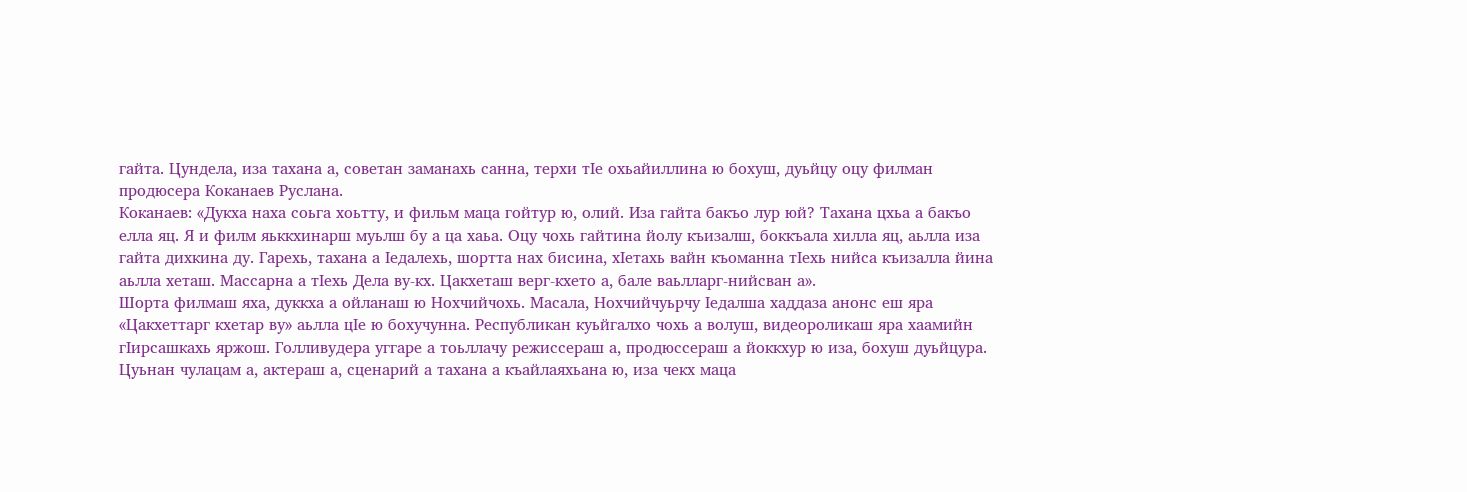гайта. Цундела, иза тахана а, советан заманахь санна, терхи тIе охьайиллина ю бохуш, дуьйцу оцу филман продюсера Коканаев Руслана.
Коканаев: «Дукха наха соьга хоьтту, и фильм маца гойтур ю, олий. Иза гайта бакъо лур юй? Тахана цхьа а бакъо елла яц. Я и филм яьккхинарш муьлш бу а ца хаьа. Оцу чохь гайтина йолу къизалш, боккъала хилла яц, аьлла иза гайта дихкина ду. Гарехь, тахана а Iедалехь, шортта нах бисина, хIетахь вайн къоманна тIехь нийса къизалла йина аьлла хеташ. Массарна а тIехь Дела ву-кх. Цакхеташ верг-кхето а, бале ваьлларг-нийсван а».
Шорта филмаш яха, дуккха а ойланаш ю Нохчийчохь. Масала, Нохчийчуьрчу Iедалша хаддаза анонс еш яра «Цакхеттарг кхетар ву» аьлла цIе ю бохучунна. Республикан куьйгалхо чохь а волуш, видеороликаш яра хаамийн гIирсашкахь яржош. Голливудера уггаре а тоьллачу режиссераш а, продюссераш а йоккхур ю иза, бохуш дуьйцура. Цуьнан чулацам а, актераш а, сценарий а тахана а къайлаяхьана ю, иза чекх маца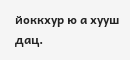йоккхур ю а хууш дац.